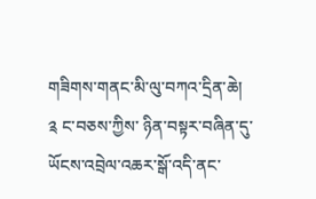གཟིགས་གནང་མི་ལུ་བཀའ་དྲིན་ཆེ།
༉ ང་བཅས་ཀྱིས་ ཉིན་བསྟར་བཞིན་དུ་
ཡོངས་འབྲེལ་འཆར་སྒོ་འདི་ནང་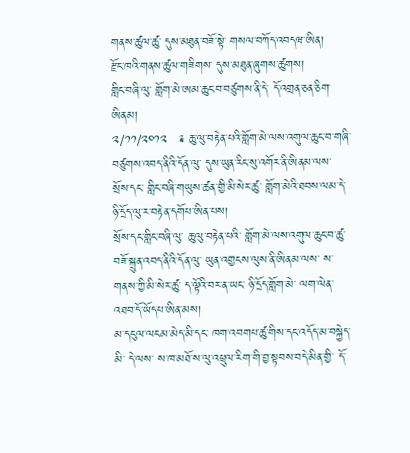གནས་ཚུལ་ཚུ་ དུས་མཐུན་བཟོ་སྟེ་ གསལ་བཀོད་འབདཝ་ཨིན།
རྫོང་ཁའི་གནས་ཚུལ་གཟིགས་ དུས་མཐུན་ཞུགས་ཚུགས།
གླིང་བཞི་ལུ་ གློག་མེ་ཨམ་ཆུང་བ་བཙུགས་ནི་དེ་ དོ་འགྲན་ཅན་ཅིག་ཨིནམ།
༢/༡༡/༢༠༡༢   ༉ ཆུ་ལུ་བརྟེན་པའི་གློག་མེ་ལས་འགུལ་ཆུང་བ་གཞི་བཙུགས་འབད་ནིའི་དོན་ལུ་ དུས་ཡུན་རིང་སུ་འགོར་ནི་ཨིནམ་ལས་ སྲོས་དང་ གླིང་བཞི་གཡུས་ཚན་གྱི་མི་སེར་ཚུ་ གློག་མེའི་ཐབས་ལམ་དེ་ ཉི་དྲོད་ལུ་ར་བརྟེན་དགོཔ་ཨིན་པས།
སྲོས་དང་གླིང་བཞི་ལུ་ ཆུ་ལུ་བརྟེན་པའི་ གློག་མེ་ལས་འགུལ་ཆུང་བ་ཚུ་ བཟོ་སྐྲུན་འབད་ནིའི་དོན་ལུ་ ཡུན་འགྱངས་ལུས་ནི་ཨིནམ་ལས་ ས་གནས་ཀྱི་མི་སེར་ཚུ་ ད་ལྟོའི་བར་ན་ཡང་ ཉི་དྲོད་གློག་མེ་ ལག་ལེན་འཐབ་དོ་ཡོདཔ་ཨིན་མས།
མ་དངུལ་ལངམ་མེད་མི་དང་ ཁག་འབགཔ་ཚུ་གིས་དང་འདོད་མ་བསྐྱེད་མི་ དེ་ལས་ ས་ཁ་མཐོ་ས་ལུ་འཕྲུལ་རིག་གི་བྱ་སྟབས་བདེ་མིན་གྱི་ དོ་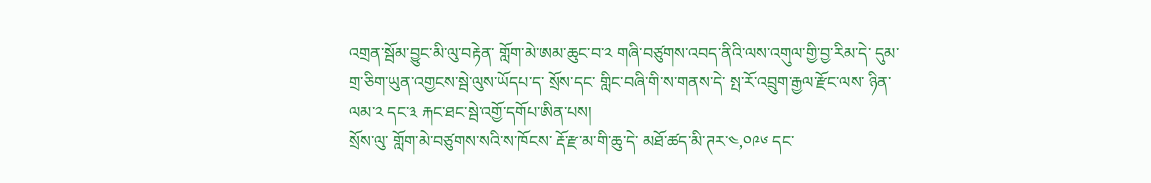འགྲན་སྦོམ་བྱུང་མི་ལུ་བརྟེན་ གློག་མེ་ཨམ་ཆུང་བ་༢ གཞི་བཙུགས་འབད་ནིའི་ལས་འགུལ་གྱི་བྱ་རིམ་དེ་ དུམ་གྲ་ཅིག་ཡུན་འགྱངས་སྦེ་ལུས་ཡོདཔ་ད་ སྲོས་དང་ གླིང་བཞི་གི་ས་གནས་དེ་ སྤ་རོ་འབྲུག་རྒྱལ་རྫོང་ལས་ ཉིན་ལམ་༢ དང་༣ རྐང་ཐང་སྦེ་འགྱོ་དགོཔ་ཨིན་པས།
སྲོས་ལུ་ གློག་མེ་བཙུགས་སའི་ས་ཁོངས་ རྡོ་རྫ་མ་གི་ཆུ་དེ་ མཐོ་ཚད་མི་ཊར་༤,༠༩༦ དང་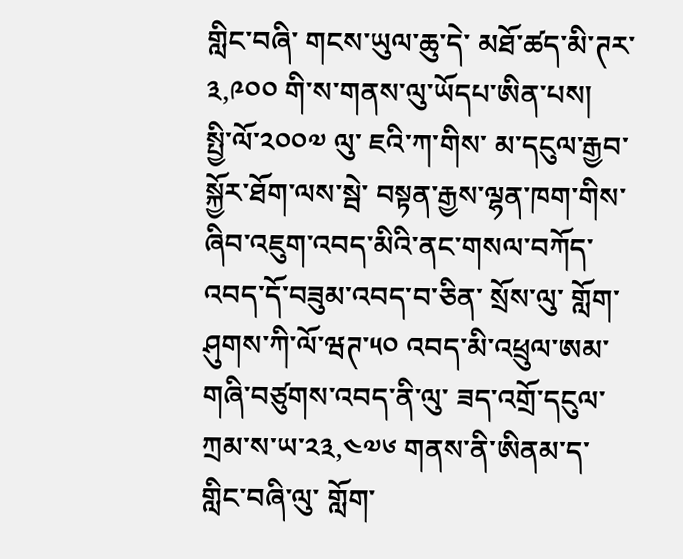གླིང་བཞི་ གངས་ཡུལ་ཆུ་དེ་ མཐོ་ཚད་མི་ཊར་༣,༩༠༠ གི་ས་གནས་ལུ་ཡོདཔ་ཨིན་པས།
སྤྱི་ལོ་༢༠༠༧ ལུ་ ཇའི་ཀ་གིས་ མ་དངུལ་རྒྱབ་སྐྱོར་ཐོག་ལས་སྦེ་ བསྟན་རྒྱས་ལྷན་ཁག་གིས་ ཞིབ་འཇུག་འབད་མིའི་ནང་གསལ་བཀོད་འབད་དོ་བཟུམ་འབད་བ་ཅིན་ སྲོས་ལུ་ གློག་ཤུགས་ཀི་ལོ་ཝཊ་༥༠ འབད་མི་འཕྲུལ་ཨམ་གཞི་བཙུགས་འབད་ནི་ལུ་ ཟད་འགྲོ་དངུལ་ཀྲམ་ས་ཡ་༢༣,༤༧༦ གནས་ནི་ཨིནམ་ད་ གླིང་བཞི་ལུ་ གློག་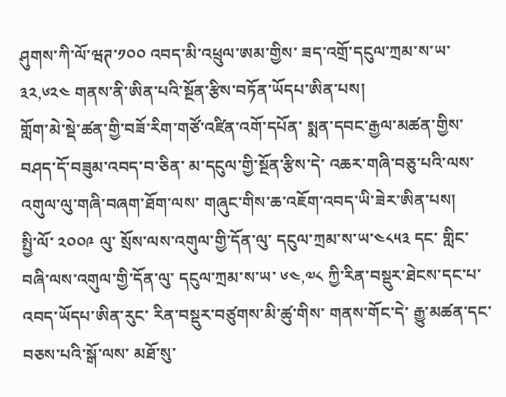ཤུགས་ཀི་ལོ་ཝཊ་༡༠༠ འབད་མི་འཕྲུལ་ཨམ་གྱིས་ ཟད་འགྲོ་དངུལ་ཀྲམ་ས་ཡ་༣༢,༦༢༤ གནས་ནི་ཨིན་པའི་སྔོན་རྩིས་བཏོན་ཡོདཔ་ཨིན་པས།
གློག་མེ་སྡེ་ཚན་གྱི་བཟོ་རིག་གཙོ་འཛིན་འགོ་དཔོན་ སྨན་དབང་རྒྱལ་མཚན་གྱིས་བཤད་དོ་བཟུམ་འབད་བ་ཅིན་ མ་དངུལ་གྱི་སྔོན་རྩིས་དེ་ འཆར་གཞི་བཅུ་པའི་ལས་འགུལ་ལུ་གཞི་བཞག་ཐོག་ལས་ གཞུང་གིས་ཆ་འཇོག་འབད་ཡི་ཟེར་ཨིན་པས།
སྤྱི་ལོ་ ༢༠༠༩ ལུ་ སྲོས་ལས་འགུལ་གྱི་དོན་ལུ་ དངུལ་ཀྲམ་ས་ཡ་༤༨༥༣ དང་ གླིང་བཞི་ལས་འགུལ་གྱི་དོན་ལུ་ དངུལ་ཀྲམ་ས་ཡ་ ༦༤,༧༨ ཀྱི་རིན་བསྡུར་ཐེངས་དང་པ་འབད་ཡོདཔ་ཨིན་རུང་ རིན་བསྡུར་བཙུགས་མི་ཚུ་གིས་ གནས་གོང་དེ་ རྒྱུ་མཚན་དང་བཅས་པའི་སྒོ་ལས་ མཐོ་སུ་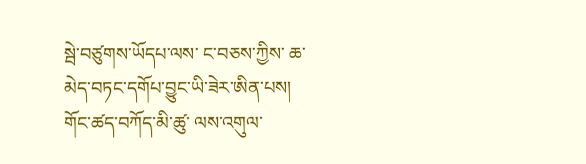སྦེ་བཙུགས་ཡོདཔ་ལས་ ང་བཅས་ཀྱིས་ ཆ་མེད་བཏང་དགོཔ་བྱུང་ཡི་ཟེར་ཨིན་པས།
གོང་ཚད་བཀོད་མི་ཚུ་ ལས་འགུལ་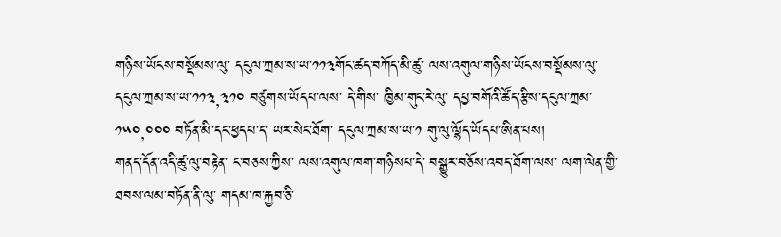གཉིས་ཡོངས་བསྡོམས་ལུ་ དངུལ་ཀྲམ་ས་ཡ་༡༡༣གོང་ཚད་བཀོད་མི་ཚུ་ ལས་འགུལ་གཉིས་ཡོངས་བསྡོམས་ལུ་ དངུལ་ཀྲམ་ས་ཡ་༡༡༣,༣༡༠ བཙུགས་ཡོདཔ་ལས་ དེ་གིས་ ཁྱིམ་གུང་རེ་ལུ་ དཔྱ་བགོའི་ཚོད་རྩིས་དངུལ་ཀྲམ་༡༥༠,༠༠༠ བཏོན་མི་དང་ཕྱདཔ་ད་ ཡར་སེང་ཐོག་ དངུལ་ཀྲམ་ས་ཡ་༡ གུ་ལུ་ལྷོད་ཡོདཔ་ཨིན་པས།
གནད་དོན་འདི་ཚུ་ལུ་བརྟེན་ ང་བཅས་ཀྱིས་ ལས་འགུལ་ཁག་གཉིསཔ་དེ་ བསྒྱུར་བཅོས་འབད་ཐོག་ལས་ ལག་ལེན་གྱི་ཐབས་ལམ་བཏོན་ནི་ལུ་ གདམ་ཁ་རྐྱབ་ཅི་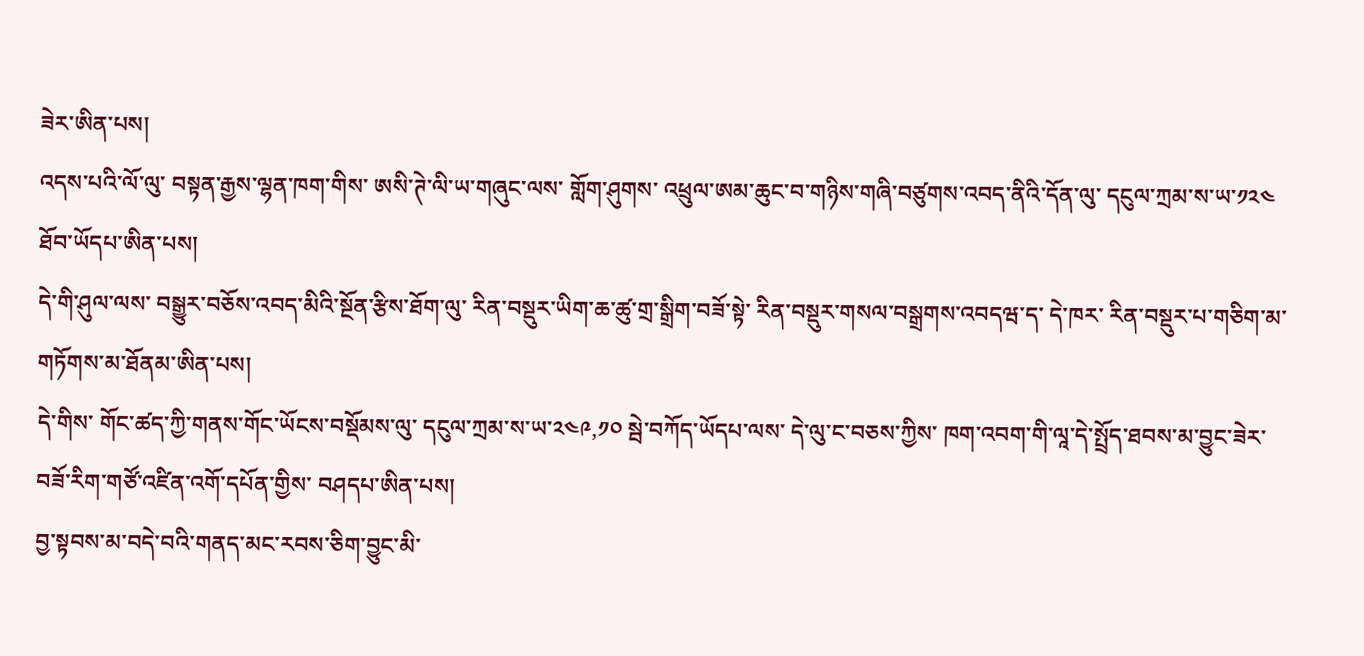ཟེར་ཨིན་པས།
འདས་པའི་ལོ་ལུ་ བསྟན་རྒྱས་ལྷན་ཁག་གིས་ ཨསི་ཊེ་ལི་ཡ་གཞུང་ལས་ གློག་ཤུགས་ འཕྲུལ་ཨམ་ཆུང་བ་གཉིས་གཞི་བཙུགས་འབད་ནིའི་དོན་ལུ་ དངུལ་ཀྲམ་ས་ཡ་༡༢༤ ཐོབ་ཡོདཔ་ཨིན་པས།
དེ་གི་ཤུལ་ལས་ བསྒྱུར་བཅོས་འབད་མིའི་སྔོན་རྩིས་ཐོག་ལུ་ རིན་བསྡུར་ཡིག་ཆ་ཚུ་གྲ་སྒྲིག་བཟོ་སྟེ་ རིན་བསྡུར་གསལ་བསྒྲགས་འབདཝ་ད་ དེ་ཁར་ རིན་བསྡུར་པ་གཅིག་མ་གཏོགས་མ་ཐོནམ་ཨིན་པས།
དེ་གིས་ གོང་ཚད་ཀྱི་གནས་གོང་ཡོངས་བསྡོམས་ལུ་ དངུལ་ཀྲམ་ས་ཡ་༢༤༩,༡༠ སྦེ་བཀོད་ཡོདཔ་ལས་ དེ་ལུ་ང་བཅས་ཀྱིས་ ཁག་འབག་གི་ལཱ་དེ་སྤྲོད་ཐབས་མ་བྱུང་ཟེར་ བཟོ་རིག་གཙོ་འཛིན་འགོ་དཔོན་གྱིས་ བཤདཔ་ཨིན་པས།
བྱ་སྟབས་མ་བདེ་བའི་གནད་མང་རབས་ཅིག་བྱུང་མི་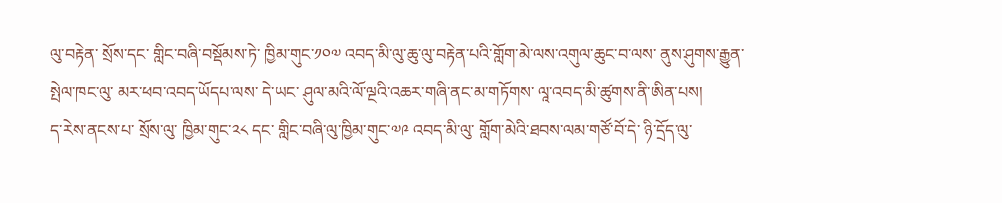ལུ་བརྟེན་ སྲོས་དང་ གླིང་བཞི་བསྡོམས་ཏེ་ ཁྱིམ་གུང་༡༠༧ འབད་མི་ལུ་ཆུ་ལུ་བརྟེན་པའི་གློག་མེ་ལས་འགུལ་ཆུང་བ་ལས་ ནུས་ཤུགས་རྒྱུན་སྤེལ་ཁང་ལུ་ མར་ཕབ་འབད་ཡོདཔ་ལས་ དེ་ཡང་ ཤུལ་མའི་ལོ་ལྔའི་འཆར་གཞི་ནང་མ་གཏོགས་ ལཱ་འབད་མི་ཚུགས་ནི་ཨིན་པས།
ད་རེས་ནངས་པ་ སྲོས་ལུ་ ཁྱིམ་གུང་༢༨ དང་ གླིང་བཞི་ལུ་ཁྱིམ་གུང་༧༩ འབད་མི་ལུ་ གློག་མེའི་ཐབས་ལམ་གཙོ་བོ་དེ་ ཉི་དྲོད་ལུ་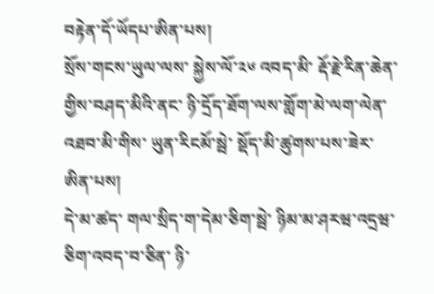བརྟེན་དོ་ཡོདཔ་ཨིན་པས།
སྲོས་གངས་ཡུལ་ལས་ སྐྱེས་ལོ་༢༦ འབད་མི་ རྡོ་རྗེ་རིན་ཆེན་གྱིས་བཤད་མིའི་ནང་ ཉི་དྲོད་ཐོག་ལས་གློག་མེ་ལག་ལེན་འཐབ་མི་གིས་ ཡུན་རིངམོ་སྦེ་ སྡོད་མི་ཚུགས་པས་ཟེར་ཨིན་པས།
དེ་མ་ཚད་ གལ་སྲིད་ག་དེམ་ཅིག་སྦེ་ ཉིམ་མ་ཤརཝ་འདྲཝ་ཅིག་འབད་བ་ཅིན་ ཉི་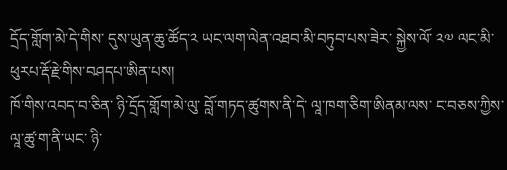དྲོད་གློག་མེ་དེ་གིས་ དུས་ཡུན་ཆུ་ཚོད་༢ ཡང་ལག་ལེན་འཐབ་མི་བཏུབ་པས་ཟེར་ སྐྱེས་ལོ་ ༢༧ ལང་མི་ ཕུརཔ་རྡོ་རྗེ་གིས་བཤདཔ་ཨིན་པས།
ཁོ་གིས་འབད་བ་ཅིན་ ཉི་དྲོད་གློག་མེ་ལུ་ བློ་གཏད་ཚུགས་ནི་དེ་ ལཱ་ཁག་ཅིག་ཨིནམ་ལས་ ང་བཅས་ཀྱིས་ ལཱ་ཚུ་ག་ནི་ཡང་ ཉི་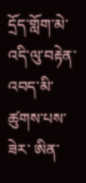དྲོད་གློག་མེ་འདི་ལུ་བརྟེན་ འབད་མི་ཚུགས་པས་ཟེར་ ཨིན་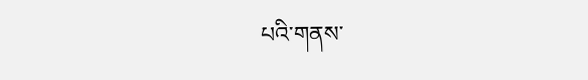པའི་གནས་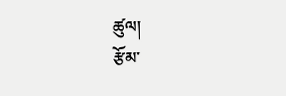ཚུལ།
རྩོམ་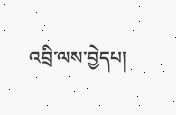འབྲི་ལས་བྱེདཔ།